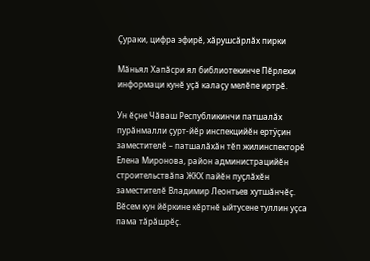Çураки, цифра эфирĕ, хăрушсăрлăх пирки

Мăньял Хапăсри ял библиотекинче Пĕрлехи информаци кунĕ уçă калаçу мелĕпе иртрĕ.

Ун ĕçне Чăваш Республикинчи патшалăх пурăнмалли çурт-йĕр инспекцийĕн ертÿçин заместителĕ – патшалăхăн тĕп жилинспекторĕ Елена Миронова, район администрацийĕн строительствăпа ЖКХ пайĕн пуçлăхĕн заместителĕ Владимир Леонтьев хутшăнчĕç. Вĕсем кун йĕркине кĕртнĕ ыйтусене туллин уçса пама тăрăшрĕç.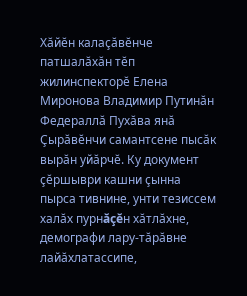Хăйĕн калаçăвĕнче патшалăхăн тĕп жилинспекторĕ Елена Миронова Владимир Путинăн Федераллă Пухăва янă Çырăвĕнчи самантсене пысăк вырăн уйăрчĕ. Ку документ çĕршыври кашни çынна пырса тивнине, унти тезиссем халăх пурнăçĕн хăтлăхне, демографи лару-тăрăвне лайăхлатассипе,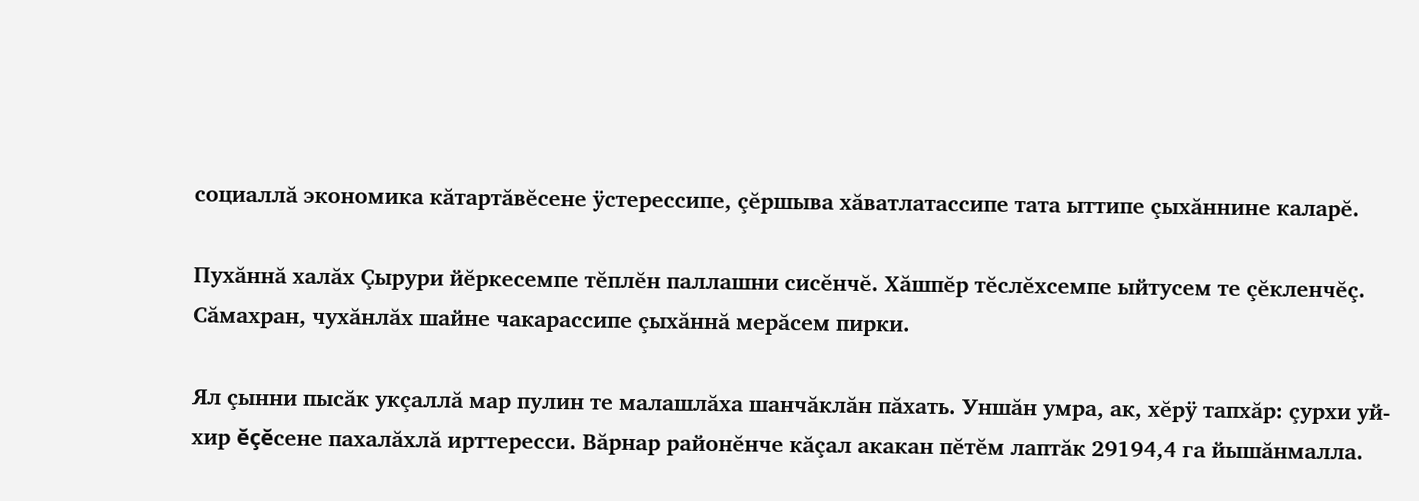социаллă экономика кăтартăвĕсене ÿстерессипе, çĕршыва хăватлатассипе тата ыттипе çыхăннине каларĕ.

Пухăннă халăх Çырури йĕркесемпе тĕплĕн паллашни сисĕнчĕ. Хăшпĕр тĕслĕхсемпе ыйтусем те çĕкленчĕç. Сăмахран, чухăнлăх шайне чакарассипе çыхăннă мерăсем пирки.

Ял çынни пысăк укçаллă мар пулин те малашлăха шанчăклăн пăхать. Уншăн умра, ак, хĕрÿ тапхăр: çурхи уй-хир ĕçĕсене пахалăхлă ирттересси. Вăрнар районĕнче кăçал акакан пĕтĕм лаптăк 29194,4 га йышăнмалла.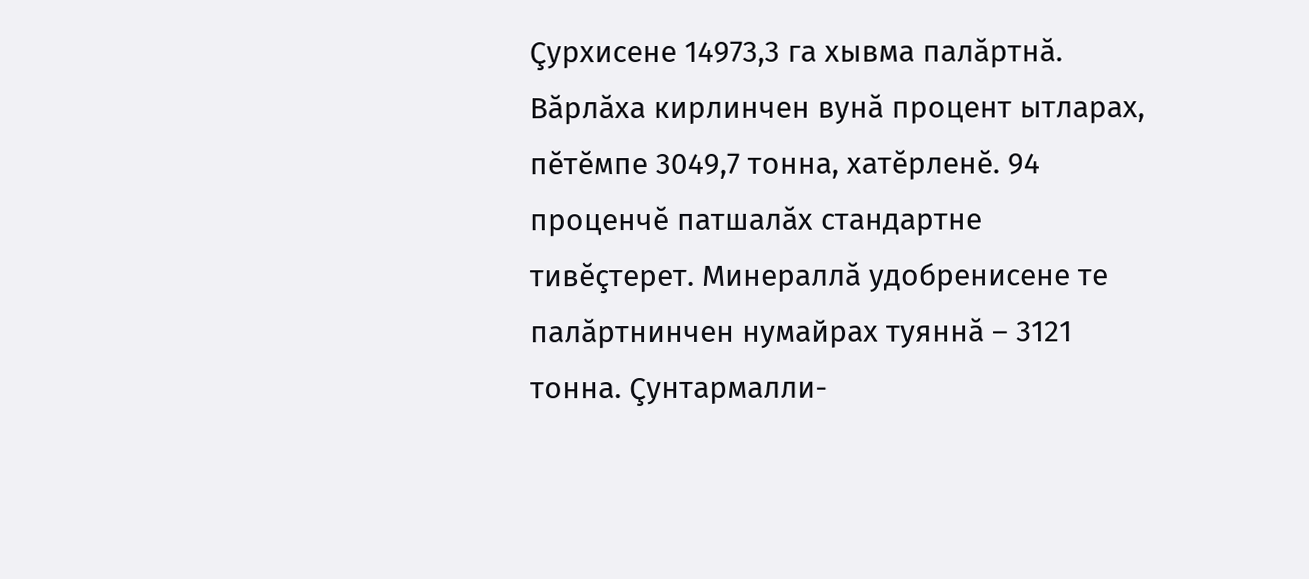Çурхисене 14973,3 га хывма палăртнă. Вăрлăха кирлинчен вунă процент ытларах, пĕтĕмпе 3049,7 тонна, хатĕрленĕ. 94 проценчĕ патшалăх стандартне тивĕçтерет. Минераллă удобренисене те палăртнинчен нумайрах туяннă – 3121 тонна. Çунтармалли-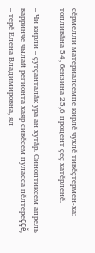сĕрмелли материалсемпе кирлĕ чухлĕ тивĕçтермен-ха: топливăна 54, бензина 25,6 процент çеç хатĕрленĕ.

– Чи кирли – çутçанталăк ура ан хутăр. Синоптиксем апрель варринче чылай регионта хаяр сивĕсем пуласса пĕлтереççĕ, – терĕ Елена Владимировна, ял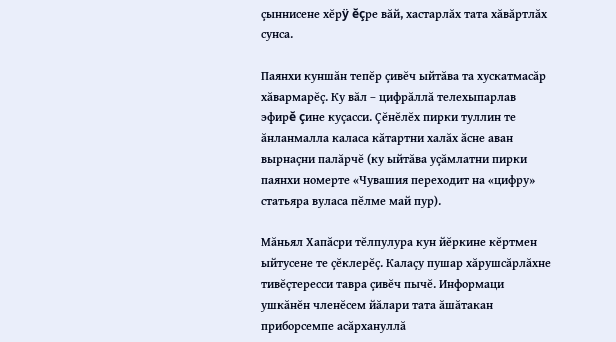çыннисене хĕрÿ ĕçре вăй, хастарлăх тата хăвăртлăх сунса.

Паянхи куншăн тепĕр çивĕч ыйтăва та хускатмасăр хăвармарĕç. Ку вăл – цифрăллă телехыпарлав эфирĕ çине куçасси. Çĕнĕлĕх пирки туллин те ăнланмалла каласа кăтартни халăх ăсне аван вырнаçни палăрчĕ (ку ыйтăва уçăмлатни пирки паянхи номерте «Чувашия переходит на «цифру» статьяра вуласа пĕлме май пур).

Мăньял Хапăсри тĕлпулура кун йĕркине кĕртмен ыйтусене те çĕклерĕç. Калаçу пушар хăрушсăрлăхне тивĕçтересси тавра çивĕч пычĕ. Информаци ушкăнĕн членĕсем йăлари тата ăшăтакан приборсемпе асăрхануллă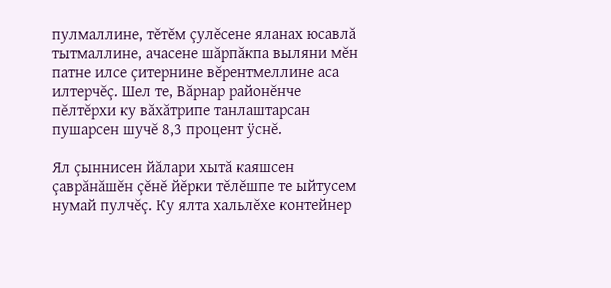пулмаллине, тĕтĕм çулĕсене яланах юсавлă тытмаллине, ачасене шăрпăкпа выляни мĕн патне илсе çитернине вĕрентмеллине аса илтерчĕç. Шел те, Вăрнар районĕнче пĕлтĕрхи ку вăхăтрипе танлаштарсан пушарсен шучĕ 8,3 процент ÿснĕ.

Ял çыннисен йăлари хытă каяшсен çаврăнăшĕн çĕнĕ йĕрки тĕлĕшпе те ыйтусем нумай пулчĕç. Ку ялта хальлĕхе контейнер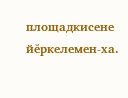площадкисене йĕркелемен-ха.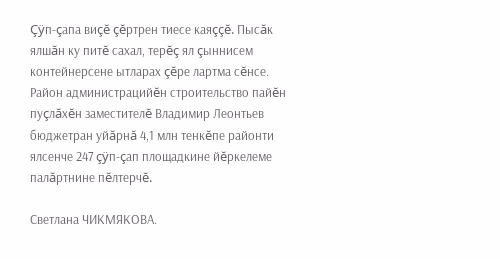Çÿп-çапа виçĕ çĕртрен тиесе каяççĕ. Пысăк ялшăн ку питĕ сахал, терĕç ял çыннисем контейнерсене ытларах çĕре лартма сĕнсе. Район администрацийĕн строительство пайĕн пуçлăхĕн заместителĕ Владимир Леонтьев бюджетран уйăрнă 4,1 млн тенкĕпе районти ялсенче 247 çÿп-çап площадкине йĕркелеме палăртнине пĕлтерчĕ.

Светлана ЧИКМЯКОВА.